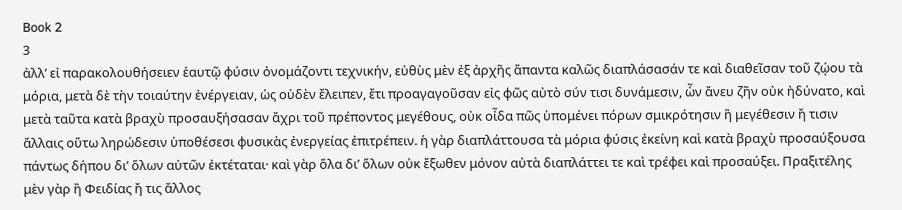Book 2
3
ἀλλʼ εἰ παρακολουθήσειεν ἑαυτῷ φύσιν ὀνομάζοντι τεχνικήν, εὐθὺς μὲν ἐξ ἀρχῆς ἅπαντα καλῶς διαπλάσασάν τε καὶ διαθεῖσαν τοῦ ζῴου τὰ μόρια, μετὰ δὲ τὴν τοιαύτην ἐνέργειαν, ὡς οὐδὲν ἔλειπεν, ἔτι προαγαγοῦσαν εἰς φῶς αὐτὸ σύν τισι δυνάμεσιν, ὧν ἄνευ ζῆν οὐκ ἠδύνατο, καὶ μετὰ ταῦτα κατὰ βραχὺ προσαυξήσασαν ἄχρι τοῦ πρέποντος μεγέθους, οὐκ οἶδα πῶς ὑπομένει πόρων σμικρότησιν ἢ μεγέθεσιν ἤ τισιν ἄλλαις οὕτω ληρώδεσιν ὑποθέσεσι φυσικὰς ἐνεργείας ἐπιτρέπειν. ἡ γὰρ διαπλάττουσα τὰ μόρια φύσις ἐκείνη καὶ κατὰ βραχὺ προσαύξουσα πάντως δήπου διʼ ὅλων αὐτῶν ἐκτέταται· καὶ γὰρ ὅλα διʼ ὅλων οὐκ ἔξωθεν μόνον αὐτὰ διαπλάττει τε καὶ τρέφει καὶ προσαύξει. Πραξιτέλης μὲν γὰρ ἢ Φειδίας ἤ τις ἄλλος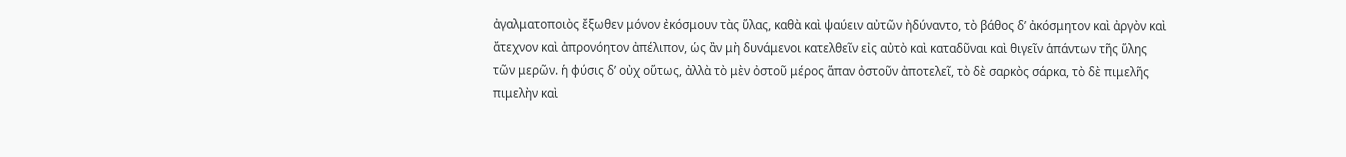ἀγαλματοποιὸς ἔξωθεν μόνον ἐκόσμουν τὰς ὕλας, καθὰ καὶ ψαύειν αὐτῶν ἠδύναντο, τὸ βάθος δʼ ἀκόσμητον καὶ ἀργὸν καὶ ἄτεχνον καὶ ἀπρονόητον ἀπέλιπον, ὡς ἂν μὴ δυνάμενοι κατελθεῖν εἰς αὐτὸ καὶ καταδῦναι καὶ θιγεῖν ἁπάντων τῆς ὕλης τῶν μερῶν. ἡ φύσις δʼ οὐχ οὕτως, ἀλλὰ τὸ μὲν ὀστοῦ μέρος ἅπαν ὀστοῦν ἀποτελεῖ, τὸ δὲ σαρκὸς σάρκα, τὸ δὲ πιμελῆς πιμελὴν καὶ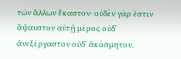τῶν ἄλλων ἕκαστον· οὐδὲν γάρ ἐστιν ἄψαυστον αὐτῇ μέρος οὐδʼ ἀνεξέργαστον οὐδʼ ἀκόσμητον.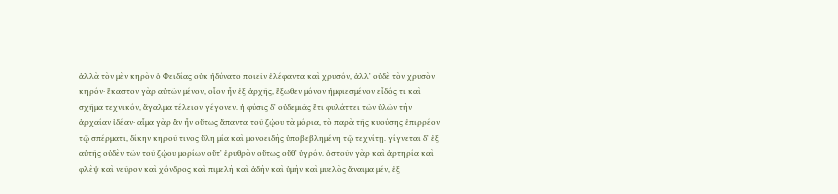ἀλλὰ τὸν μὲν κηρὸν ὁ Φειδίας οὐκ ἠδύνατο ποιεῖν ἐλέφαντα καὶ χρυσόν, ἀλλʼ οὐδὲ τὸν χρυσὸν κηρόν· ἕκαστον γὰρ αὐτῶν μένον, οἷον ἦν ἐξ ἀρχῆς, ἔξωθεν μόνον ἠμφιεσμένον εἶδός τι καὶ σχῆμα τεχνικόν, ἄγαλμα τέλειον γέγονεν. ἡ φύσις δʼ οὐδεμιᾶς ἔτι φυλάττει τῶν ὑλῶν τὴν ἀρχαίαν ἰδέαν· αἷμα γὰρ ἂν ἦν οὕτως ἅπαντα τοῦ ζῴου τὰ μόρια, τὸ παρὰ τῆς κυούσης ἐπιρρέον τῷ σπέρματι, δίκην κηροῦ τινος ὕλη μία καὶ μονοειδὴς ὑποβεβλημένη τῷ τεχνίτῃ. γίγνεται δʼ ἐξ αὐτῆς οὐδὲν τῶν τοῦ ζῴου μορίων οὔτʼ ἐρυθρὸν οὕτως οὔθʼ ὑγρόν. ὀστοῦν γὰρ καὶ ἀρτηρία καὶ φλὲψ καὶ νεῦρον καὶ χόνδρος καὶ πιμελὴ καὶ ἀδὴν καὶ ὑμὴν καὶ μυελὸς ἄναιμα μέν, ἐξ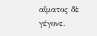αἵματος δὲ γέγονε.